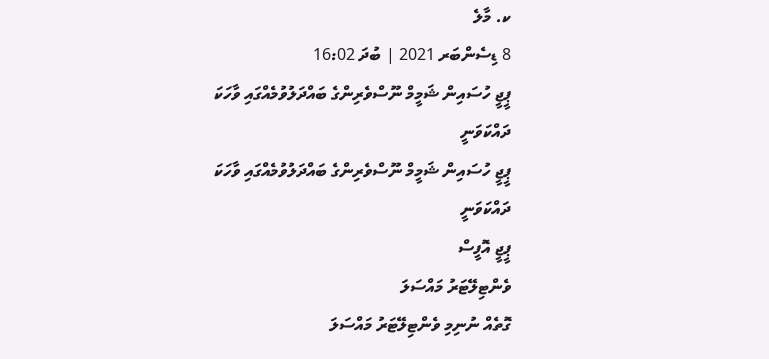ކ. މާލެ
8 ޑިސެންބަރ 2021 | ބުދަ 16:02
ޕީޖީ ހުސައިން ޝަމީމް ނޫސްވެރިންގެ ބައްދަލުވުމެއްގައި ވާހަކަ ދައްކަވަނީ
ޕީޖީ ހުސައިން ޝަމީމް ނޫސްވެރިންގެ ބައްދަލުވުމެއްގައި ވާހަކަ ދައްކަވަނީ
ޕީޖީ އޮފީސް
ވެންޓިލޭޓަރު މައްސަލަ
ގޮތެއް ނުނިމި ވެންޓިލޭޓަރު މައްސަލަ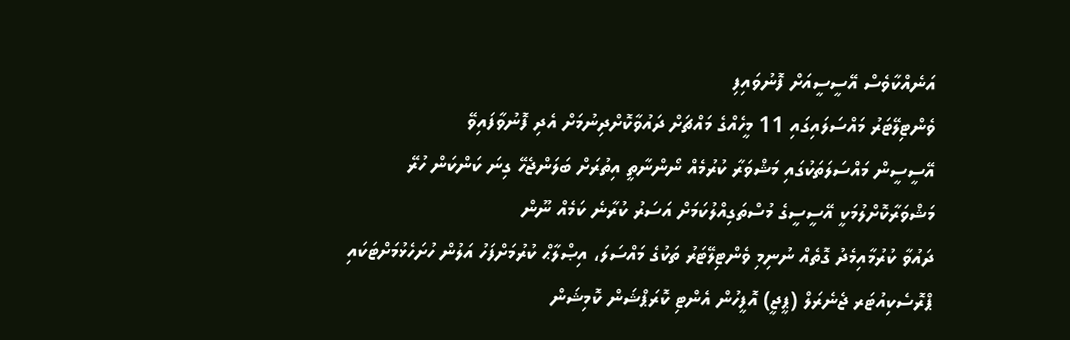އަނެއްކާވެސް އޭސީސީއަށް ފޮނުވައިފި
ވެންޓިލޭޓަރު މައްސަލައިގައި 11 މީހެއްގެ މައްޗަށް ދައުވާކޮށްދިނުމަށް އެދި ފޮނުވާފައިވޭ
އޭސީސީން މައްސަލަތަކުގައި މަޝްވަރާ ކުރުމެއް ނޯންނާތީ އިތުރަށް ބަލަންޖެހޭ ގިނަ ކަންކަން ހުރޭ
މަޝްވަރާކޮށްލުމަކީ އޭސީސީގެ މުސްތަގިއްލުކަމަށް އަސަރު ކުރާނެ ކަމެއް ނޫން
ދައުވާ ކުރުމާއިމެދު ގޮތެއް ނުނިމި ވެންޓިލޭޓަރު ތަކުގެ މައްސަލަ، އިޞްލާޙް ކުރުމަށްފަހު އަލުން ހުށަހެޅުމަށްޓަކައި ޕްރޮސެކިއުޓަރ ޖެނެރަލް (ޕީޖީ) އޮފީހުން އެންޓި ކޮރަޕްޝަން ކޮމިޝަން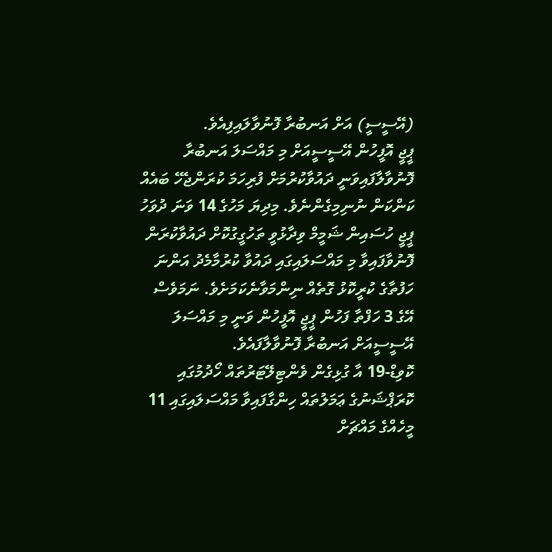(އޭސީސީ) އަށް އަނބުރާ ފޮނުވާލައިފިއެވެ.
ޕީޖީ އޮފީހުން އޭސީސީއަށް މި މައްސަލަ އަނބުރާ ފޮނުވާލާފައިވަނީ ދައުވާކުރުމަށް ފުރިހަމަ ކުރަންޖެހޭ ބައެއް ކަންކަން ނުނިމިގެންނެވެ. މިދިޔަ މަހުގެ 14 ވަނަ ދުވަހު ޕީޖީ ހުސައިން ޝަމީމް ވިދާޅުވީ ތަހުގީގުކޮށް ދައުވާކުރަން ފޮނުވާފައިވާ މި މައްސަލައިގައި ދައުވާ ކުރުމާމެދު އަންނަ ހަފުތާގެ ކުރީކޮޅު ގޮތެއް ނިންމަވާނެކަމަށެވެ. ނަމަވެސް އޭގެ 3 ހަފްތާ ފަހުން ޕީޖީ އޮފީހުން ވަނީ މި މައްސަލަ އޭސީސީއަށް އަނބުރާ ފޮނުވާލާފައެވެ.
ކޮވިޑް-19 އާ ގުޅިގެން ވެންޓިލޭޓަރުތައް ހޯދުމުގައި ކޮރަޕްޝަނުގެ ޢަމަލުތައް ހިންގާފައިވާ މައްސަލައިގައި 11 މީހެއްގެ މައްޗަށް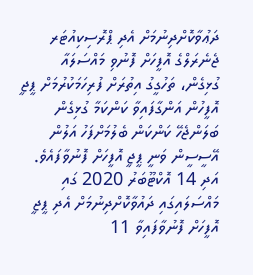ދަޢުވާކޮށްދިނުމަށް އެދި ޕްރޮސިކިއުޓަރ ޖެނެރަލްގެ އޮފީހަށް ފޮނުވި މައްސަލައާ ގުޅިގެން، ތަހުގީގު އިތުރަށް ފުރިހަމަކުރުމަށް ޕީޖީ އޮފީހުން އަންގާފައިވާ ކަންކަމާ ގުޅިގެން ބަލަންޖެހޭ ކަންކަން ބެލުމަށްފަހު އަލުން އޭސީސީން ވަނީ ޕީޖީ އޮފީހަށް ފޮނުވާފައެވެ. އަދި 14 އޮކްޓޫބަރު 2020 ގައި މައްސަލައިގައި ދައުވާކޮށްދިނުމަށް އެދި ޕީޖީ އޮފީހަށް ފޮނުވާފައިވާ 11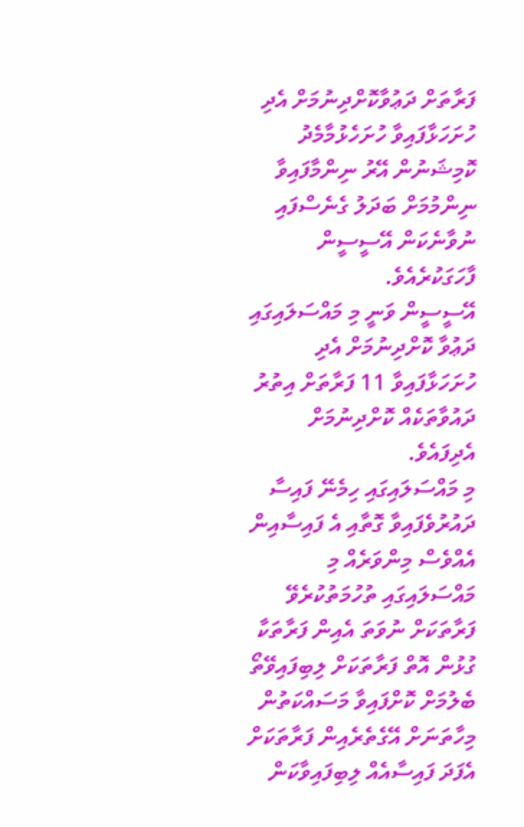ފަރާތަށް ދަޢުވާކޮށްދިނުމަށް އެދި ހުށަހަޅާފައިވާ ހުށަހެޅުމާމެދު ކޮމިޝަނުން އޭރު ނިންމާފައިވާ ނިންމުމަށް ބަދަލު ގެނެސްފައި ނުވާނެކަން އޭސީސީން ފާހަގަކުރެއެވެ.
އޭސީސީން ވަނީ މި މައްސަލައިގައި ދަޢުވާ ކޮށްދިނުމަށް އެދި ހުށަހަޅާފައިވާ 11 ފަރާތަށް އިތުރު ދައުވާތަކެއް ކޮށްދިނުމަށް އެދިފައެވެ.
މި މައްސަލައިގައި ހިމެނޭ ފައިސާ ދައުރުވެފައިވާ ގޮތާއި އެ ފައިސާއިން އެއްވެސް މިންވަރެއް މި މައްސަލައިގައި ތުހުމަތުކުރެވޭ ފަރާތަކަށް ނުވަތަ އެއިން ފަރާތަކާ ގުޅުން އޮތް ފަރާތަކަށް ލިބިފައިވޭތޯ ބެލުމަށް ކޮށްފައިވާ މަސައްކަތުން މިހާތަނަށް އޭގެތެރެއިން ފަރާތަކަށް އެފަދަ ފައިސާއެއް ލިބިފައިވާކަން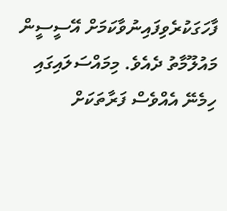ފާހަގަކުރެވިފައިނުވާކަމަށް އޭސީސީން މައުލޫމާތު ދެއެވެ. މިމައްސަލައިގައި ހިމެނޭ އެއްވެސް ފަރާތަކަށް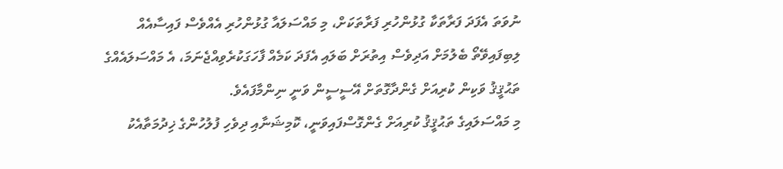ނުވަތަ އެފަދަ ފަރާތަކާ ގުޅުންހުރި ފަރާތަކަށް، މި މައްސަލައާ ގުޅުންހުރި އެއްވެސް ފައިސާއެއް ލިބިފައިވޭތޯ ބެލުމަށް އަދިވެސް އިތުރަށް ބަލައި އެފަދަ ކަމެއް ފާހަގަކުރެވިއްޖެނަމަ، އެ މައްސަލައެއްގެ ތަޙުޤީޤު ވަކިން ކުރިއަށް ގެންދާގޮތަށް އޭސީސީން ވަނީ ނިންމާފައެވެ.
މި މައްސަލައިގެ ތަޙުޤީޤު ކުރިއަށް ގެންގޮސްފައިވަނީ، ކޮމިޝަނާއި ދިވެހި ފުލުހުންގެ ޚިދުމަތާއެކު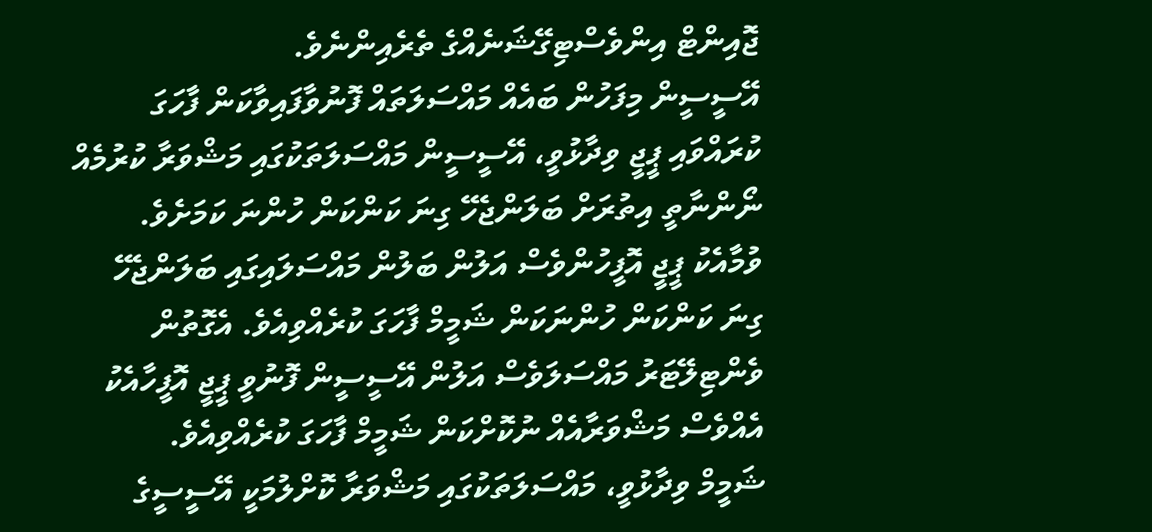ޖޮއިންޓް އިންވެސްޓިގޭޝަނެއްގެ ތެރެއިންނެވެ.
އޭސީސީން މިފަހުން ބައެއް މައްސަލަތައް ފޮނުވާފައިވާކަން ފާހަގަ ކުރައްވައި ޕީޖީ ވިދާޅުވީ، އޭސީސީން މައްސަލަތަކުގައި މަޝްވަރާ ކުރުމެއް ނޯންނާތީ އިތުރަށް ބަލަންޖެހޭ ގިނަ ކަންކަން ހުންނަ ކަމަށެވެ. ވުމާއެކު ޕީޖީ އޮފީހުންވެސް އަލުން ބަލުން މައްސަލައިގައި ބަލަންޖެހޭ ގިނަ ކަންކަން ހުންނަކަން ޝަމީމް ފާހަގަ ކުރެއްވިއެވެ. އެގޮތުން ވެންޓިލޭޓަރު މައްސަލަވެސް އަލުން އޭސީސީން ފޮނުވީ ޕީޖީ އޮފީހާއެކު އެއްވެސް މަޝްވަރާއެއް ނުކޮށްކަން ޝަމީމް ފާހަގަ ކުރެއްވިއެވެ.
ޝަމީމް ވިދާޅުވީ، މައްސަލަތަކުގައި މަޝްވަރާ ކޮށްލުމަކީ އޭސީސީގެ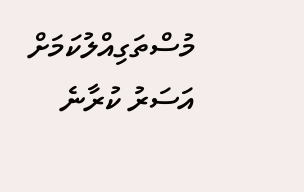މުސްތަގިއްލުކަމަށް އަސަރު ކުރާނެ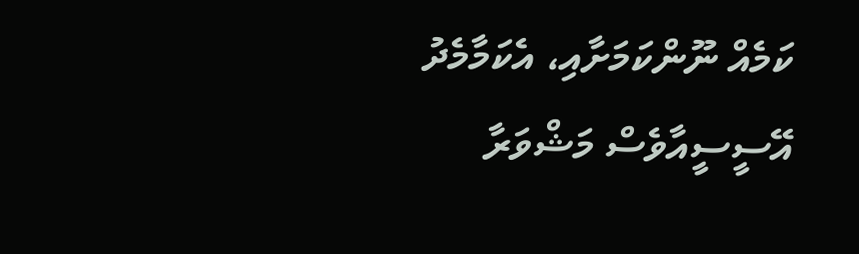ކަމެއް ނޫންކަމަށާއި، އެކަމާމެދު އޭސީސީއާވެސް މަޝްވަރާ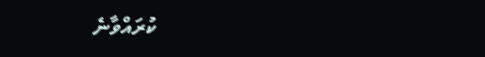ކުރައްވާނެ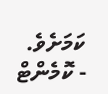ކަމަށެވެ.
- ކޮމެންޓް